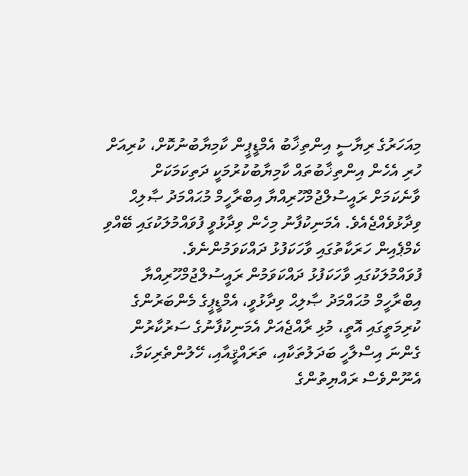މިއަހަރުގެ ރިޔާސީ އިންތިޚާބު އެމްޑީޕީން ކާމިޔާބުނުކޮށް، ކުރިއަށް ހުރި އެހެން އިންތިޚާބުތައް ކާމިޔާބުކުރުމަކީ ދަތިކަމަކަށް ވާނެކަމަށް ރައީސުލްޖުމްހޫރިއްޔާ އިބްރާހީމް މުޙައްމަދު ޞާލިޙް ވިދާޅުވެއްޖެއެވެ. އެމަނިކުފާނު މިހެން ވިދާޅުވީ ފުވައްމުލަކުގައި ބޭއްވި ކެމްޕެއިން ހަރަކާތުގައި ވާހަކަފުޅު ދައްކަވަމުންނެވެ.
ފުވައްމުލަކުގައި ވާހަކަފުޅު ދައްކަވަމުން ރައީސުލްޖުމްހޫރިއްޔާ އިބްރާހީމް މުޙައްމަދު ޞާލިޙް ވިދާޅުވީ، އެމްޑީޕީގެ މެންބަރުންގެ ކުރިމަތީގައި އޮތީ، މުޅި ރާއްޖެއަށް އެމަނިކުފާނުގެ ސަރުކާރުން ގެންނަ އިސްލާހީ ބަދަލުތަކާއި، ތަރައްޤީއާއި، ހޭލުންތެރިކަމާ، އެނޫންވެސް ރައްޔިތުންގެ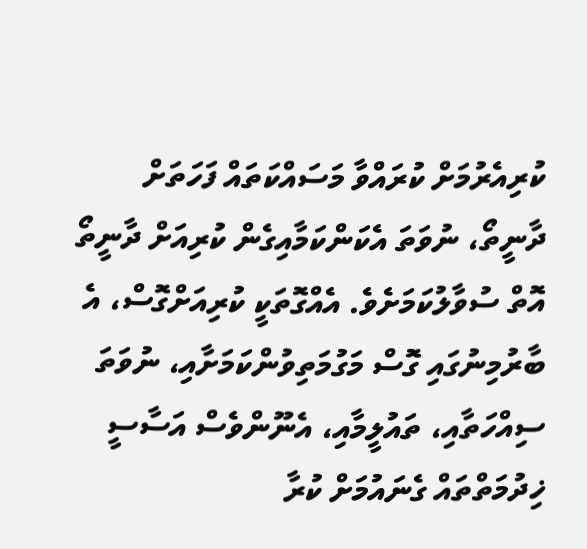ކުރިއެރުމަށް ކުރައްވާ މަސައްކަތައް ފަހަތަށް ދާނީތޯ، ނުވަތަ އެކަންކަމާއިގެން ކުރިއަށް ދާނީތޯ އޮތް ސުވާލުކަމަށެވެ. އެއްގޮތަކީ ކުރިއަށްގޮސް، އެ ބާރުމިނުގައި ގޮސް މަގުމަތިވުންކަމަށާއި، ނުވަތަ ސިއްހަތާއި، ތައުލީމާއި، އެނޫންވެސް އަސާސީ ޚިދުމަތްތައް ގެނައުމަށް ކުރާ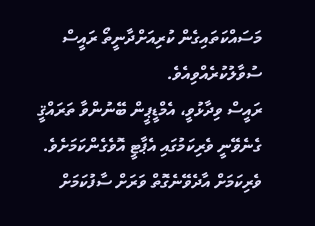މަސައްކަތައިގެން ކުރިއަށްދާނީތޯ ރައީސް ސުވާލުކުރެއްވިއެވެ.
ރައީސް ވިދާޅުވީ، އެމްޑީޕީން ބޭނުންވާ ތަރައްޤީ ގެނެވޭނީ ވެރިކަމުގައި އެޕާޓީ އޮވެގެންކަމަށެވެ. ވެރިކަމަށް އާދެވޭނެގޮތް ވަރަށް ސާފުކަމަށް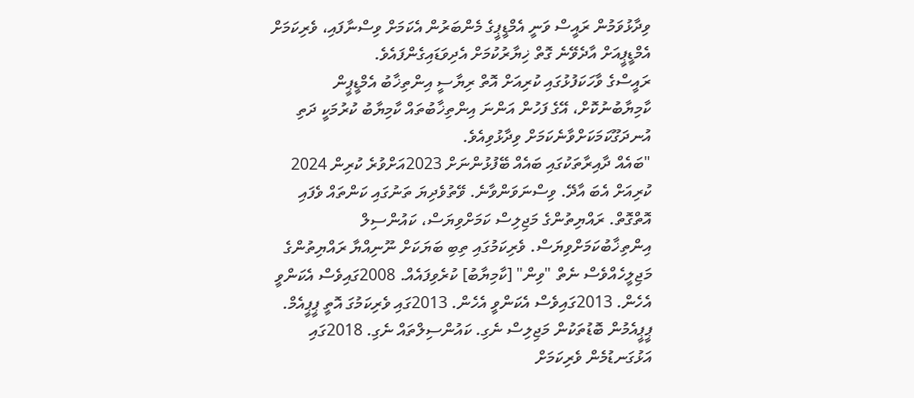ވިދާޅުވަމުން ރައީސް ވަނީ އެމްޑީޕީގެ މެންބަރުން އެކަމަށް ވިސްނާފައި، ވެރިކަމަށް އެމްޑީޕީއަށް އާދެވޭނެ ގޮތް ޚިޔާރުކުމަށް އެދިވަޑައިގެންފައެވެ.
ރައީސްގެ ވާހަކަފުޅުގައި ކުރިއަށް އޮތް ރިޔާސީ އިންތިޚާބު އެމްޑީޕީން ކާމިޔާބުނުކޮށް، އޭގެ ފަހުން އަންނަ އިންތިޚާބުތައް ކާމިޔާބު ކުރުމަކީ ދަތި އުނދަގޫކަމަކަށްވާނެކަމަށް ވިދާޅުވިއެވެ.
"ބައެއް ދާއިރާތަކުގައި ބައެއް ބޭފުޅުންނަށް 2023އަށްވުރެ ކުރިން 2024 ކުރިއަށް އެބަ އާދޭ. ވިސްނަވަންވާނެ. ވޭތުވެދިޔަ ތަނުގައި ކަންތައް ވެފައި އޮތްގޮތް. ރައްޔިތުންގެ މަޖިލިސް ކަމަށްވިޔަސް، ކައުންސިލް އިންތިޚާބުކަމަށްވިޔަސް. ވެރިކަމުގައި ތިބި ބަޔަކަށް ނޫނިއްޔާ ރައްޔިތުންގެ މަޖިލީހެއްވެސް ނެތް "ވިން" [ކާމިޔާބު] ކުރެވިފައެއް. 2008ގައިވެސް އެކަންވީ އެހެން. 2013ގައިވެސް އެކަންވީ އެހެން. 2013ގައި ވެރިކަމުގަ އޮތީ ޕީޕީއެމް. ޕީޕީއެމުން ބޮޑުތަކުން މަޖިލިސް ނެގި. ކައުންސިލްތައް ނެގި. 2018ގައި އަޅުގަނޑުމެން ވެރިކަމަށް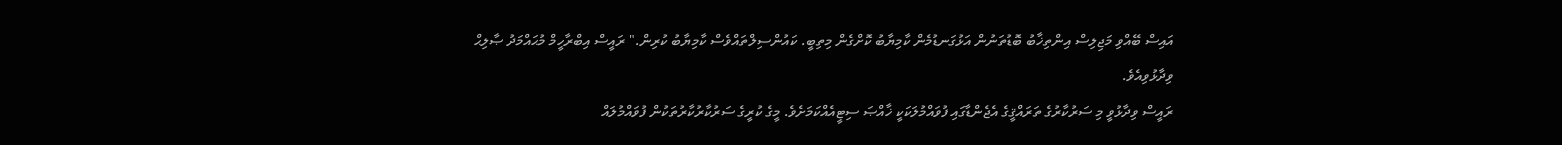އައިސް ބޭއްވި މަޖިލިސް އިންތިޚާބު ބޮޑުތަނުން އަޅުގަނޑުމެން ކާމިޔާބު ކޮށްގެން މިތިބީ. ކައުންސިލްތައްވެސް ކާމިޔާބު ކުރިން." ރައީސް އިބްރާހީމް މުޙައްމަދު ޞާލިޙް ވިދާޅުވިއެވެ.
ރައީސް ވިދާޅުވީ މި ސަރުކާރުގެ ތަރައްޤީގެ އެޖެންޑާގައި ފުވައްމުލަކަކީ ޚާއްޞަ ސިޓީއެއްކަމަށެވެ. މީގެ ކުރީގެ ސަރުކާރުކާރުތަކުން ފުވައްމުލައް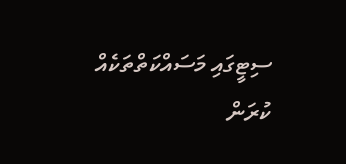ސިޓީގައި މަސައްކަތްތަކެއް ކުރަން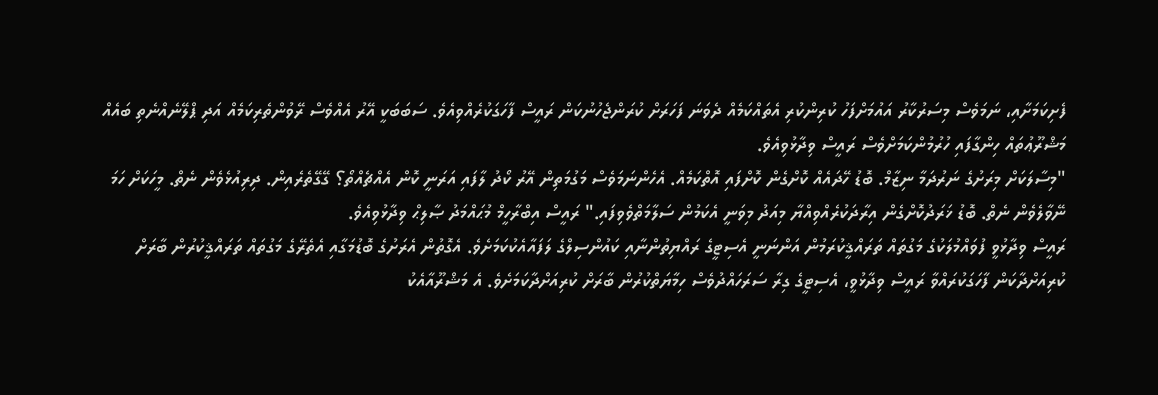ފެށިކަމަށާއި، ނަމަވެސް މިސަރުކާރު އައުމަށްފަހު ކުރިންކުރި އެތައްކަމެއް ދެވަނަ ފަހަރަށް ކުރަންޖެހުނުކަން ރައީސް ފާހަގަކުރެއްވިއެވެ. ސަބަބަކީ އޭރު އެއްވެސް ރޭވުންތެރިކަމެއް އަދި ޕްލޭނެއްނެތި ބައެއް މަޝްރޫޢުތައް ހިންގާފައި ހުރުމުންކަމަށްވެސް ރައީސް ވިދާޅުވިއެވެ.
"މިސާލަކަށް މިރަށުގެ ނަރުދަމާ ނިޒާމް. ބޮޑު ހޭދައެއް ކޮށްގެން ކޮށްފައި އޮތްކަމެއް. އެހެންނަމަވެސް މަގުމަތިން އޭރު ކޯދު ލާފައި އަރަނީ ކޮން އެއްޗެއްތޯ؟ ގޭގޭތެރެއިން. ދިރިއުޅެވެން ނެތް. މީހަކަށް ހަމަ ނޭވާލެވެން ނެތް. ބޮޑު ޚަރަދުކޮށްގެން އިރާދަކުރެއްވިއްޔާ މިއަދު މިވަނީ އެކަމުން ސަލާމަތްވެވިފައި." ރައީސް އިބްރާހީމް މުޙައްމަދު ޞާލިޙް ވިދާޅުވިއެވެ.
ރައީސް ވިދާޅުވީ ފުވައްމުލަކުގެ މަގުތައް ތަރައްޤީކުރަމުން އަންނަނީ އެސިޓީގެ ރައްޔިތުންނާއި ކައުންސިލްގެ ލަފައާއެކުކަމަށެވެ. އެގޮތުން އެރަށުގެ ބޮޑުމަގާއި އެތެރޭގެ މަގުތައް ތަރައްޤީކުރުން ބާރަށް ކުރިއަށްދާކަން ފާހަގަކުރައްވާ ރައީސް ވިދާޅުވީ، އެސިޓީގެ ގިރާ ސަރަހައްދުވެސް ހިމާޔަތްކުރުން ބާރަށް ކުރިއަށްދާކަމަށެވެ. އެ މަޝްރޫއާއެކު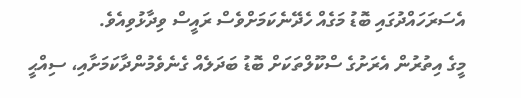އެސަރަހައްދުގައި ބޮޑު މަގެއް ހެދޭނެކަމަށްވެސް ރައީސް ވިދާޅުވިއެވެ.
މީގެ އިތުރުން އެރަށުގެ ސްކޫލްތަކަށް ބޮޑު ބަދަލެއް ގެނެވެމުންދާކަމަށާއި، ސިއްޙީ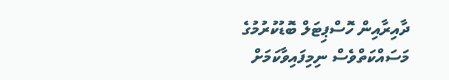ދާއިރާއިން ހޮސްޕިޓަލް ބޮޑުކުރުމުގެ މަސައްކަތްވެސް ނިމިފައިވާކަމަށް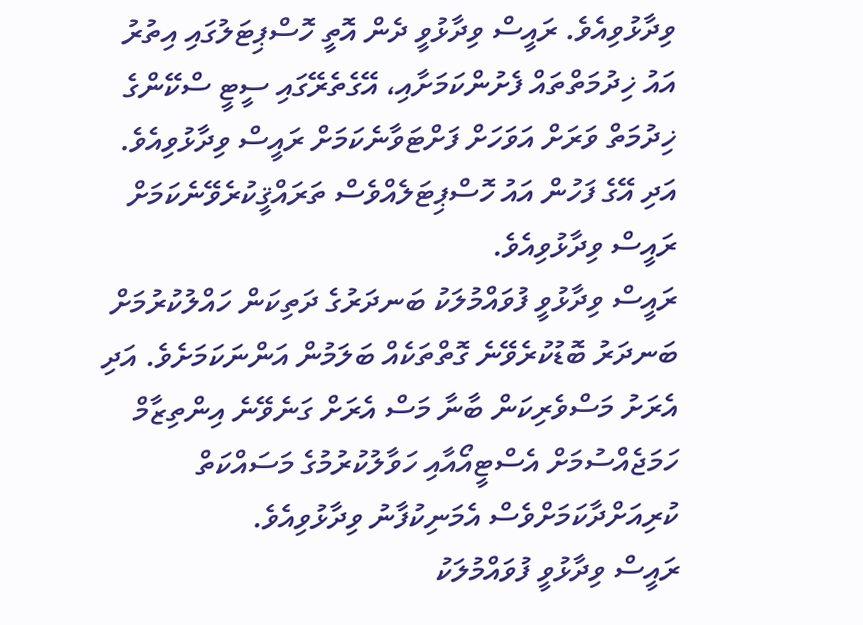ވިދާޅުވިއެވެ. ރައީސް ވިދާޅުވީ ދެން އޮތީ ހޮސްޕިޓަލުގައި އިތުރު އައު ޚިދުމަތްތައް ފެށުންކަމަށާއި، އޭގެތެރޭގައި ސީޓީ ސްކޭންގެ ޚިދުމަތް ވަރަށް އަވަހަށް ފަށްޓަވާނެކަމަށް ރައީސް ވިދާޅުވިއެވެ. އަދި އޭގެ ފަހުން އައު ހޮސްޕިޓަލެއްވެސް ތަރައްޤީކުރެވޭނެކަމަށް ރައީސް ވިދާޅުވިއެވެ.
ރައީސް ވިދާޅުވީ ފުވައްމުލަކު ބަނދަރުގެ ދަތިކަން ހައްލުކުރުމަށް ބަނދަރު ބޮޑުކުރެވޭނެ ގޮތްތަކެއް ބަލަމުން އަންނަކަމަށެވެ. އަދި އެރަށު މަސްވެރިކަން ބާނާ މަސް އެރަށް ގަނެވޭނެ އިންތިޒާމް ހަމަޖެއްސުމަށް އެސްޓީއޯއާއި ހަވާލުކުރުމުގެ މަސައްކަތް ކުރިއަށްދާކަމަށްވެސް އެމަނިކުފާނު ވިދާޅުވިއެވެ.
ރައީސް ވިދާޅުވީ ފުވައްމުލަކު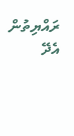ރައްޔިތުން އެދޭ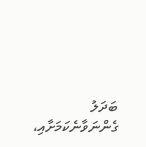ބަދަލު ގެންނަވާނެކަމަށާއި،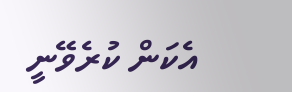އެކަން ކުރެވޭނީ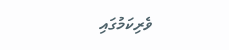ވެރިކަމުގައި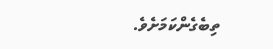ތިބެގެންކަމަށެވެ.